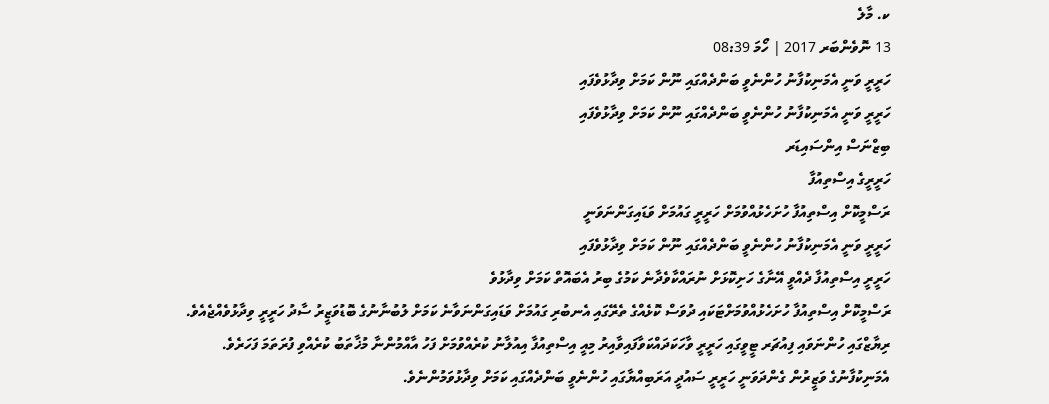ކ. މާލެ
13 ނޮވެންބަރ 2017 | ހޯމަ 08:39
ހަރީރީ ވަނީ އެމަނިކުފާނު ހުންނެވީ ބަންދެއްގައި ނޫން ކަމަށް ވިދާޅުވެފައި
ހަރީރީ ވަނީ އެމަނިކުފާނު ހުންނެވީ ބަންދެއްގައި ނޫން ކަމަށް ވިދާޅުވެފައި
ބިޒްނަސް އިންސައިޑަރ
ހަރީރީގެ އިސްތިއުފާ
ރަސްމީކޮށް އިސްތިއުފާ ހުށަހެޅުއްވުމަށް ހަރީރީ ގައުމަށް ވަޑައިގަންނަވަނީ
ހަރީރީ ވަނީ އެމަނިކުފާނު ހުންނެވީ ބަންދެއްގައި ނޫން ކަމަށް ވިދާޅުވެފައި
ހަރީރީ އިސްތިއުފާ ދެއްވީ އޭނާގެ ހަށިކޮޅަށް ނުރައްކާވެދާނެ ކަމުގެ ބިރު އެބައޮތް ކަމަށް ވިދާޅުވެ
ރަސްމީކޮށް އިސްތިއުފާ ހުށަހެޅުއްވުމަށްޓަކައި ދުވަސް ކޮޅެއްގެ ތެރޭގައި އެނބުރި ގައުމަށް ވަޑައިގަންނަވާނެ ކަމަށް ލުބުނާނުގެ ބޮޑުވަޒީރު ސާދު ހަރީރީ ވިދާޅުވެއްޖެއެވެ.
ރިޔާޒްގައި ހުންނަވައި ފިއުޗަރ ޓީވީގައި ހަރީރީ ވާހަކަދައްކަވާފައިވާއިރު މިއީ އިސްތިއުފާ އިއުލާނު ކުރެއްވުމަށް ފަހު އާއްމުންނާ މުޚާތަބު ކުރެއްވި ފުރަތަމަ ފަހަރެވެ.
އެމަނިކުފާނުގެ ވަޒީރުން ގެންދަވަނީ ހަރީރީ ސައުދީ އަރަބިއްޔާގައި ހުންނެވީ ބަންދެއްގައި ކަމަށް ވިދާޅުވަމުންނެވެ.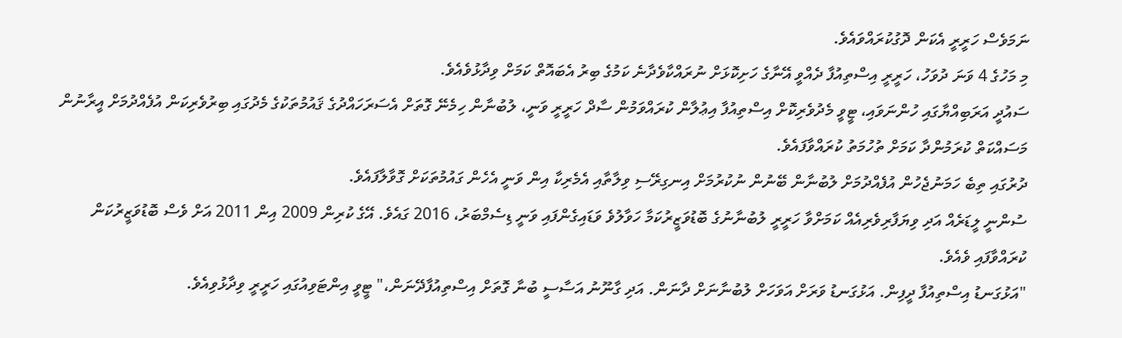ނަމަވެސް ހަރީރީ އެކަން ދޮގުކުރައްވައެވެ.
މި މަހުގެ 4 ވަނަ ދުވަހު، ހަރީރީ އިސްތިއުފާ ދެއްވީ އޭނާގެ ހަށިކޮޅަށް ނުރައްކާވެދާނެ ކަމުގެ ބިރު އެބައޮތް ކަމަށް ވިދާޅުވެއެވެ.
ސައުދީ އަރަބިއްޔާގައި ހުންނަވައި، ޓީވީ މެދުވެރިކޮށް އިސްތިއުފާ އިޢުލާން ކުރައްވަމުން ސާދް ހަރީރީ ވަނީ، ލުބުނާން ހިމެނޭ ގޮތަށް އެސަރަހައްދުގެ ޤައުމުތަކުގެ މެދުގައި ބިރުވެރިކަން އުފެއްދުމަށް އީރާނުން މަސައްކަތް ކުރަމުންދާ ކަމަށް ތުހުމަތު ކުރައްވާފައެވެ.
ދުރުގައި ތިބެ ހަމަނުޖެހުން އުފެއްދުމަށް ލުބުނާން ބޭނުން ނުކުރުމަށް އިނގިރޭސި ވިލާތާއި އެމެރިކާ އިން ވަނީ އެހެން ގައުމުތަކަށް ގޮވާލާފައެވެ.
ސުންނީ ލީޑަރެއް އަދި ވިޔަފާރިވެރިއެއް ކަމަށްވާ ހަރީރީ ލުބުނާނުގެ ބޮޑުވަޒީރުކަމާ ހަވާލުވެ ވަޑައިގެންފައި ވަނީ ޑިސެމްބަރު، 2016 ގައެވެ. އޭގެ ކުރިން 2009 އިން 2011 އަށް ވެސް ބޮޑުވަޒީރުކަން ކުރައްވާފައި ވެއެވެ.
"އަޅުގަނޑު އިސްތިއުފާ ދީފިން. އަޅުގަނޑު ވަރަށް އަވަހަށް ލުބުނާނަށް ދާނަން. އަދި ގާނޫނު އަސާސީ ބުނާ ގޮތަށް އިސްތިއުފާދޭނަން،" ޓީވީ އިންޓަވިއުގައި ހަރީރީ ވިދާޅުވިއެވެ.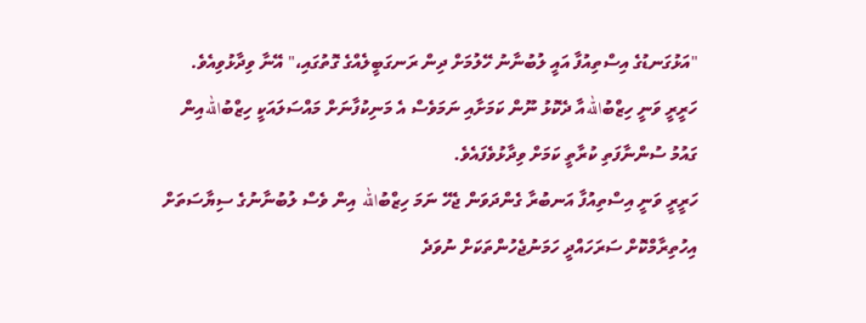"އަޅުގަނޑުގެ އިސްތިއުފާ އައީ ލުބުނާނު ހޭލުމަށް ދިން ރަނގަބީލެއްގެ ގޮތުގައި،" އޭނާ ވިދާޅުވިއެވެ.
ހަރީރީ ވަނީ ހިޒްބުاللهއާ ދެކޮޅު ނޫން ކަމަށާއި ނަމަވެސް އެ މަނިކުފާނަށް މައްސަލައަކީ ހިޒްބުاللهއިން ގައުމު ސުންނާފަތި ކުރާތީ ކަމަށް ވިދާޅުވެފައެވެ.
ހަރީރީ ވަނީ އިސްތިއުފާ އަނބުރާ ގެންދަވަން ޖެހޭ ނަމަ ހިޒްބުالله އިން ވެސް ލުބުނާނުގެ ސިޔާސަތަށް އިހުތިރާމްކޮށް ސަރަހައްދީ ހަމަނުޖެހުންތަކަށް ނުވަދެ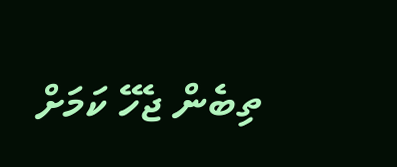ތިބެން ޖެހޭ ކަމަށް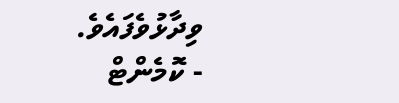ވިދާޅުވެފައެވެ.
- ކޮމެންޓް